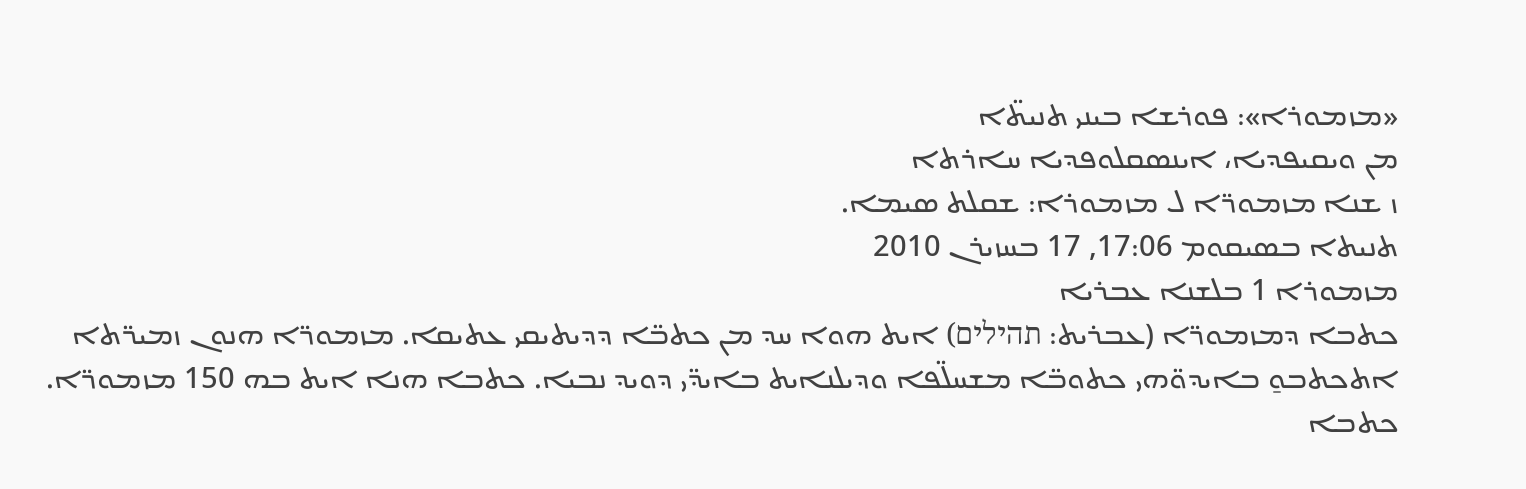«ܡܙܡܘܪܐ»: ܦܘܪܫܐ ܒܝܢܝ ܬܢܝܬ̈ܐ
ܡܢ ܘܝܩܝܦܕܝܐ، ܐܝܢܣܩܠܘܦܕܝܐ ܚܐܪܬܐ
ܙ ܫܢܐ ܡܙܡܘܪ̈ܐ ܠ ܡܙܡܘܪܐ: ܫܩܠܬ ܣܝܡܐ.
ܬܢܝܬܐ ܒܣܝܩܘܡ 17:06, 17 ܒܚܙܝܪܢ 2010
ܡܙܡܘܪܐ 1 ܒܠܫܢܐ ܥܒܪܝܐ
ܟܬܒܐ ܕܡܙܡܘܪ̈ܐ (ܥܒܪܝܬ: תהילים) ܐܝܬ ܗܘܐ ܚܕ ܡܢ ܟܬܒ̈ܐ ܕܕܝܬܝܩܝ ܥܬܝܩܐ. ܡܙܡܘܪ̈ܐ ܗܢܘܢ ܙܡܝܪ̈ܬܐ ܐܬܟܬܒܘ̱ ܒܐܝܕܘ̈ܗܝ ܟܬܘܒ̈ܐ ܡܫܚܠ̈ܦܐ ܘܕܝܠܢܐܝܬ ܒܐܝܕ̈ܝ ܕܘܝܕ ܢܒܝܐ. ܟܬܒܐ ܗܢܐ ܐܝܬ ܒܗ 150 ܡܙܡܘܪ̈ܐ.
ܟܬܒܐ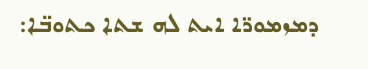ܕܡܙܡܘܪ̈ܐ ܐܝܬ ܠܗ ܫܬܐ ܟܬܘܒ̈ܐ: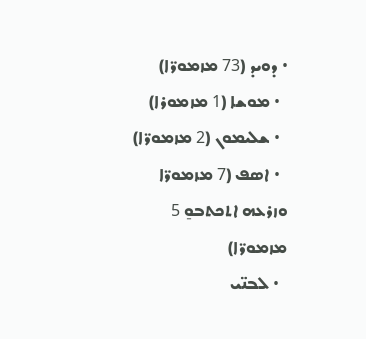• ܕܘܝܕ (73 ܡܙܡܘܪ̈ܐ)
  • ܡܘܫܐ (1 ܡܙܡܘܪܐ)
  • ܫܠܝܡܘܢ (2 ܡܙܡܘܪ̈ܐ)
  • ܐܣܦ (7 ܡܙܡܘܪ̈ܐ ܘܙܪܥܗ ܐܬܟܬܒܘ̱ 5 ܡܙܡܘܪ̈ܐ)
  • ܠܒܢ̈ܝ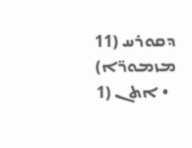ܕܩܘܪܚ (11 ܡܙܡܘܪ̈ܐ)
  • ܐܬܢ (1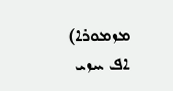ܡܙܡܘܪܐ)
ܐܦ ܚܙܝ